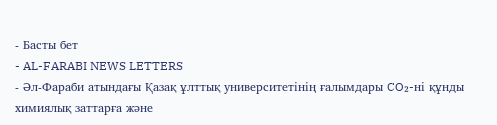- Басты бет
- AL-FARABI NEWS LETTERS
- Әл-Фараби атындағы Қазақ ұлттық университетінің ғалымдары CO₂-ні құнды химиялық заттарға және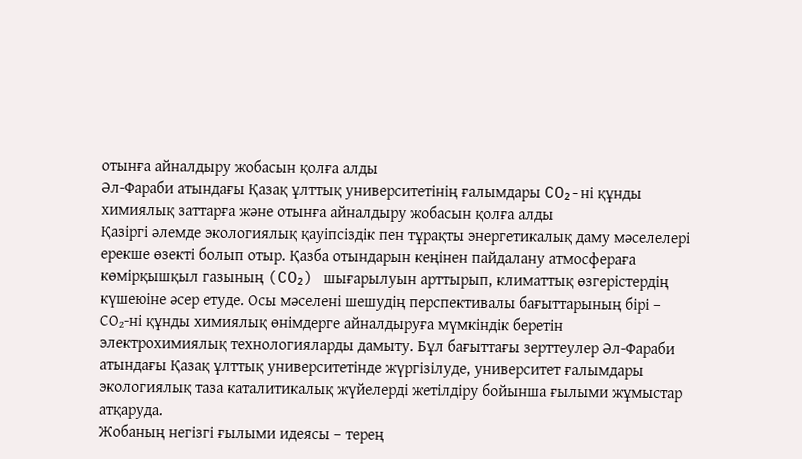отынға айналдыру жобасын қолға алды
Әл-Фараби атындағы Қазақ ұлттық университетінің ғалымдары CO₂-ні құнды химиялық заттарға және отынға айналдыру жобасын қолға алды
Қазіргі әлемде экологиялық қауіпсіздік пен тұрақты энергетикалық даму мәселелері ерекше өзекті болып отыр. Қазба отындарын кеңінен пайдалану атмосфераға көмірқышқыл газының (CO₂) шығарылуын арттырып, климаттық өзгерістердің күшеюіне әсер етуде. Осы мәселені шешудің перспективалы бағыттарының бірі – СО₂-ні құнды химиялық өнімдерге айналдыруға мүмкіндік беретін электрохимиялық технологияларды дамыту. Бұл бағыттағы зерттеулер Әл-Фараби атындағы Қазақ ұлттық университетінде жүргізілуде, университет ғалымдары экологиялық таза каталитикалық жүйелерді жетілдіру бойынша ғылыми жұмыстар атқаруда.
Жобаның негізгі ғылыми идеясы – терең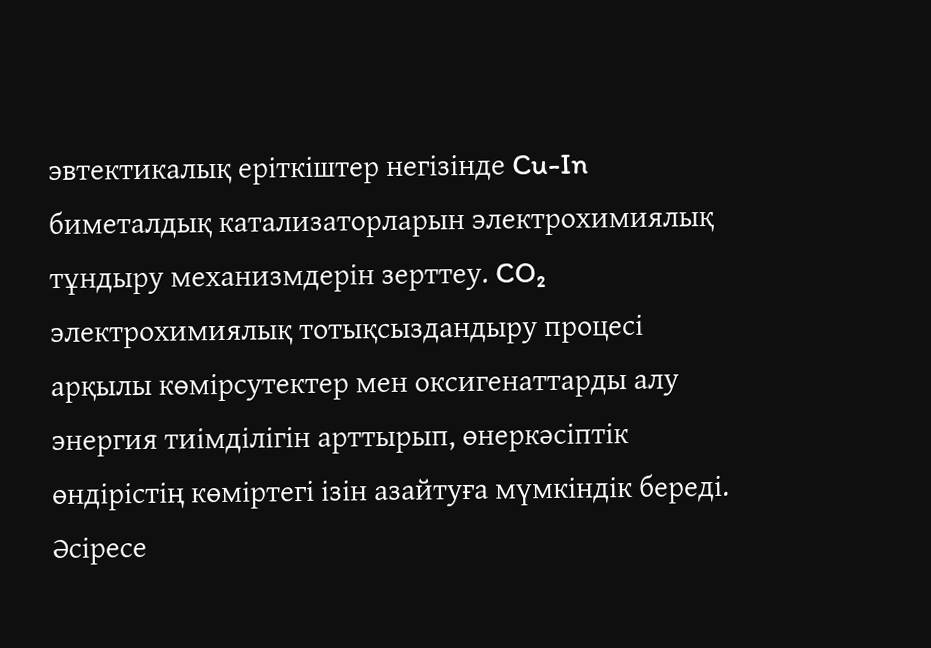эвтектикалық еріткіштер негізінде Cu-In биметалдық катализаторларын электрохимиялық тұндыру механизмдерін зерттеу. CO₂ электрохимиялық тотықсыздандыру процесі арқылы көмірсутектер мен оксигенаттарды алу энергия тиімділігін арттырып, өнеркәсіптік өндірістің көміртегі ізін азайтуға мүмкіндік береді. Әсіресе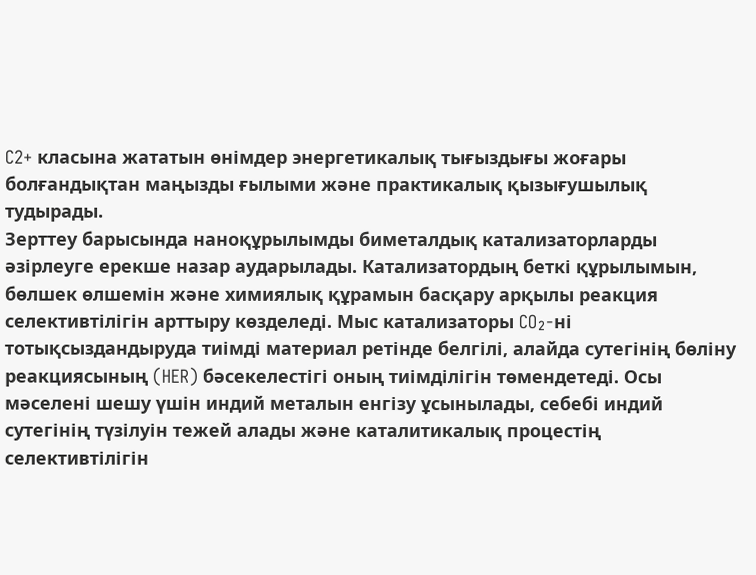C2+ класына жататын өнімдер энергетикалық тығыздығы жоғары болғандықтан маңызды ғылыми және практикалық қызығушылық тудырады.
Зерттеу барысында наноқұрылымды биметалдық катализаторларды әзірлеуге ерекше назар аударылады. Катализатордың беткі құрылымын, бөлшек өлшемін және химиялық құрамын басқару арқылы реакция селективтілігін арттыру көзделеді. Мыс катализаторы CO₂-ні тотықсыздандыруда тиімді материал ретінде белгілі, алайда сутегінің бөліну реакциясының (HER) бәсекелестігі оның тиімділігін төмендетеді. Осы мәселені шешу үшін индий металын енгізу ұсынылады, себебі индий сутегінің түзілуін тежей алады және каталитикалық процестің селективтілігін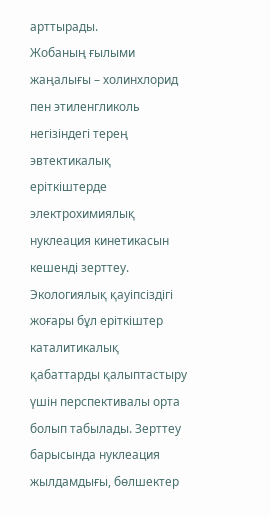арттырады.
Жобаның ғылыми жаңалығы – холинхлорид пен этиленгликоль негізіндегі терең эвтектикалық еріткіштерде электрохимиялық нуклеация кинетикасын кешенді зерттеу. Экологиялық қауіпсіздігі жоғары бұл еріткіштер каталитикалық қабаттарды қалыптастыру үшін перспективалы орта болып табылады. Зерттеу барысында нуклеация жылдамдығы, бөлшектер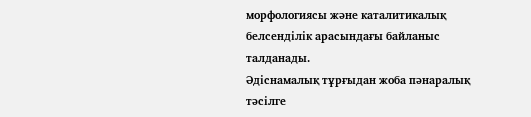морфологиясы және каталитикалық белсенділік арасындағы байланыс талданады.
Әдіснамалық тұрғыдан жоба пәнаралық тәсілге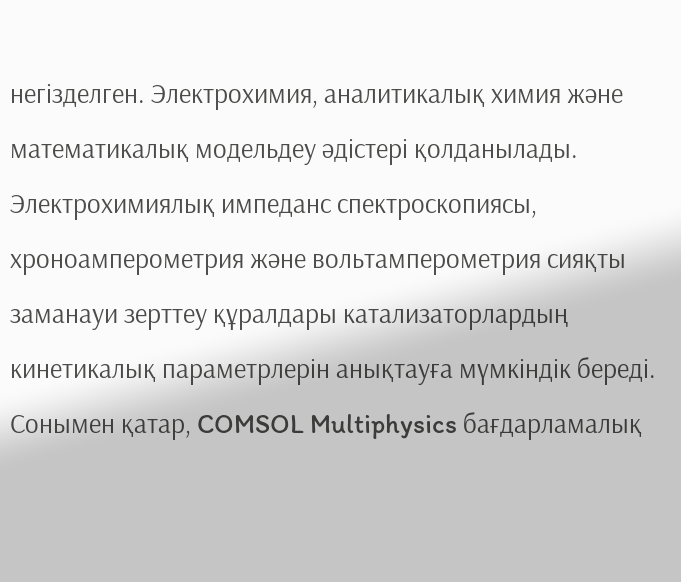негізделген. Электрохимия, аналитикалық химия және математикалық модельдеу әдістері қолданылады. Электрохимиялық импеданс спектроскопиясы, хроноамперометрия және вольтамперометрия сияқты заманауи зерттеу құралдары катализаторлардың кинетикалық параметрлерін анықтауға мүмкіндік береді. Сонымен қатар, COMSOL Multiphysics бағдарламалық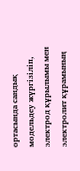ортасында сандық модельдеу жүргізіліп, электрод құрылымы мен электролит құрамының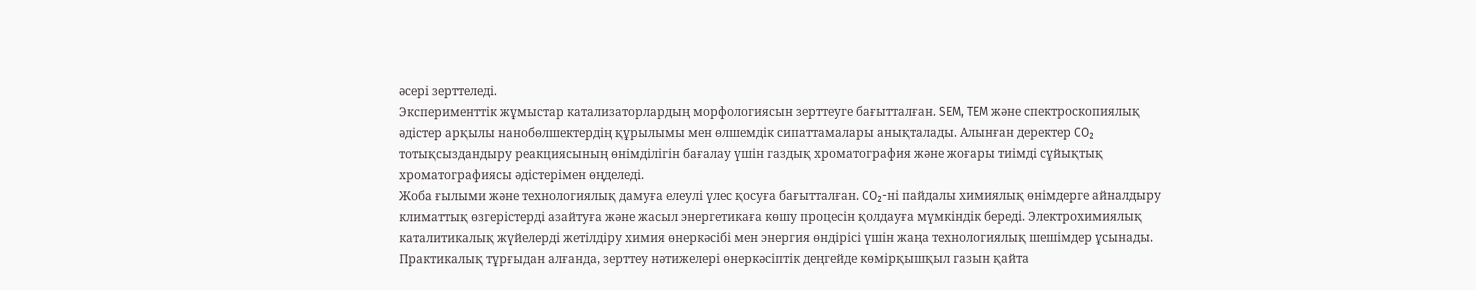әсері зерттеледі.
Эксперименттік жұмыстар катализаторлардың морфологиясын зерттеуге бағытталған. SEM, TEM және спектроскопиялық әдістер арқылы нанобөлшектердің құрылымы мен өлшемдік сипаттамалары анықталады. Алынған деректер CO₂ тотықсыздандыру реакциясының өнімділігін бағалау үшін газдық хроматография және жоғары тиімді сұйықтық хроматографиясы әдістерімен өңделеді.
Жоба ғылыми және технологиялық дамуға елеулі үлес қосуға бағытталған. CO₂-ні пайдалы химиялық өнімдерге айналдыру климаттық өзгерістерді азайтуға және жасыл энергетикаға көшу процесін қолдауға мүмкіндік береді. Электрохимиялық каталитикалық жүйелерді жетілдіру химия өнеркәсібі мен энергия өндірісі үшін жаңа технологиялық шешімдер ұсынады.
Практикалық тұрғыдан алғанда, зерттеу нәтижелері өнеркәсіптік деңгейде көмірқышқыл газын қайта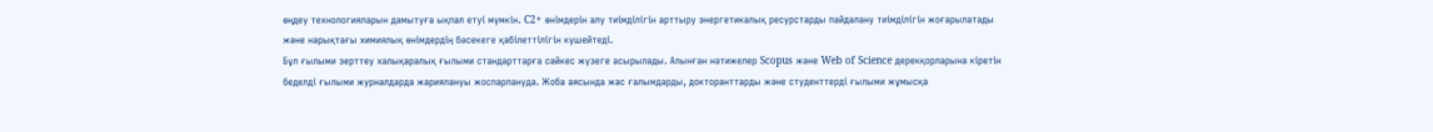өңдеу технологияларын дамытуға ықпал етуі мүмкін. C2+ өнімдерін алу тиімділігін арттыру энергетикалық ресурстарды пайдалану тиімділігін жоғарылатады және нарықтағы химиялық өнімдердің бәсекеге қабілеттілігін күшейтеді.
Бұл ғылыми зерттеу халықаралық ғылыми стандарттарға сәйкес жүзеге асырылады. Алынған нәтижелер Scopus және Web of Science дерекқорларына кіретін беделді ғылыми журналдарда жариялануы жоспарлануда. Жоба аясында жас ғалымдарды, докторанттарды және студенттерді ғылыми жұмысқа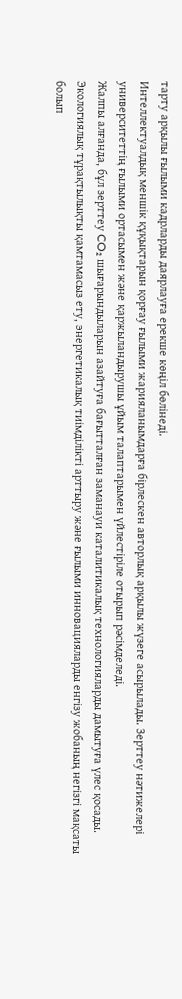тарту арқылы ғылыми кадрларды даярлауға ерекше көңіл бөлінеді.
Интеллектуалдық меншік құқықтарын қорғау ғылыми жарияланымдарға бірлескен авторлық арқылы жүзеге асырылады. Зерттеу нәтижелері университеттің ғылыми ортасымен және қаржыландырушы ұйым талаптарымен үйлестіріле отырып рәсімделеді.
Жалпы алғанда, бұл зерттеу CO₂ шығарындыларын азайтуға бағытталған заманауи каталитикалық технологияларды дамытуға үлес қосады. Экологиялық тұрақтылықты қамтамасыз ету, энергетикалық тиімділікті арттыру және ғылыми инновацияларды енгізу жобаның негізгі мақсаты болып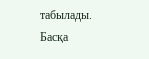табылады.
Басқа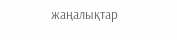жаңалықтар